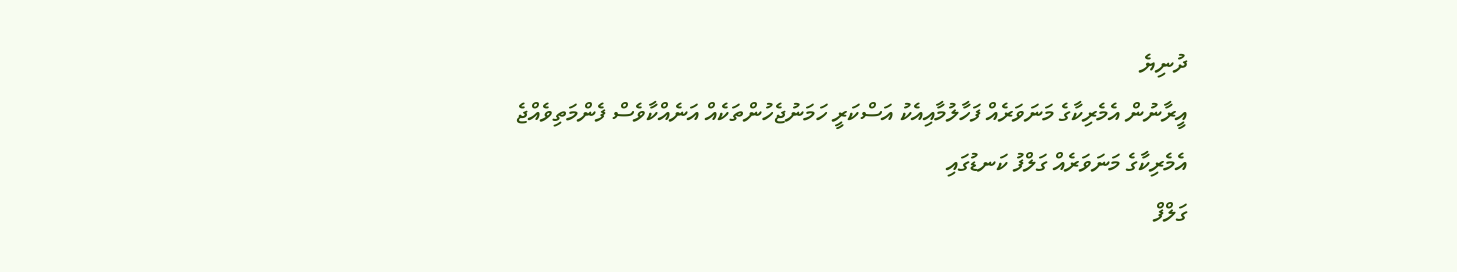ދުނިޔެ
އީރާނުން އެމެރިކާގެ މަނަވަރެއް ފަހާލުމާއިއެކު އަސްކަރީ ހަމަނުޖެހުންތަކެއް އަނެއްކާވެސް ފެންމަތިވެއްޖެ
އެމެރިކާގެ މަނަވަރެއް ގަލްފު ކަނޑުގައި
ގަލްފް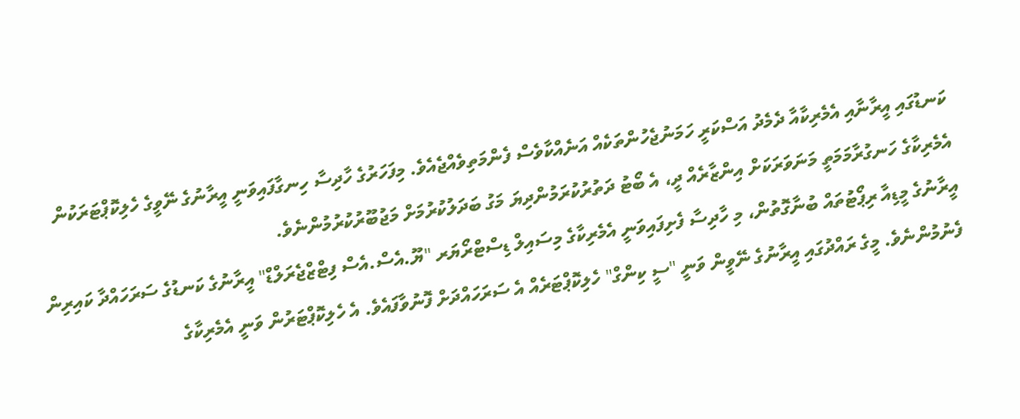ކަނޑުގައި އީރާނާއި އެމެރިކާއާ ދެމެދު އަސްކަރީ ހަމަނުޖެހުންތަކެއް އަނެއްކާވެސް ފެންމަތިވެއްޖެއެވެ. މިފަހަރުގެ ހާދިސާ ހިނގާފައިވަނީ އީރާނުގެ ނޭވީގެ ހެލިކޮޕްޓަރަކުން އެމެރިކާގެ ހަނގުރާމަމަތީ މަނަވަރަކަށް އިންޒާރެއް ދީ، އެ ބޯޓު ދަތުރުކުރަމުންދިޔަ މަގު ބަދަލުކުރުމަށް މަޖުބޫރުކުރުމުންނެވެ.
އީރާނުގެ މީޑިއާ ރިޕޯޓުތައް ބުނާގޮތުން، މި ހާދިސާ ފެށިފައިވަނީ އެމެރިކާގެ މިސައިލް ޑިސްޓްރޯޔަރ "ޔޫ.އެސް.އެސް ފިޓްޒްޖެރަލްޑް" އީރާނުގެ ކަނޑުގެ ސަރަހައްދާ ކައިރިން ފެނުމުންނެވެ. މީގެ ރައްދުގައި އީރާނުގެ ނޭވީން ވަނީ "ސީ ކިންގް" ހެލިކޮޕްޓަރެއް އެ ސަރަހައްދަށް ފޮނުވާފައެވެ. އެ ހެލިކޮޕްޓަރުން ވަނީ އެމެރިކާގެ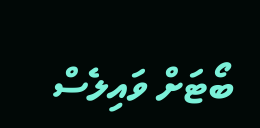ބޯޓަށް ވައިލެސް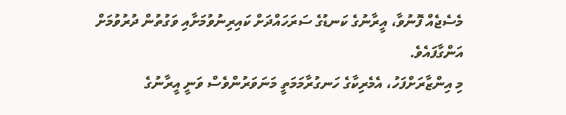މެސެޖެއް ފޮނުވާ، އީރާނުގެ ކަނޑުގެ ސަރަހައްދަށް ކައިރިނުވުމަށާއި ވަގުތުން ދުރުވުމަށް އަންގާފައެވެ.
މި އިންޒާރަށްފަހު، އެމެރިކާގެ ހަނގުރާމަމަތީ މަނަވަރުންވެސް ވަނީ އީރާނުގެ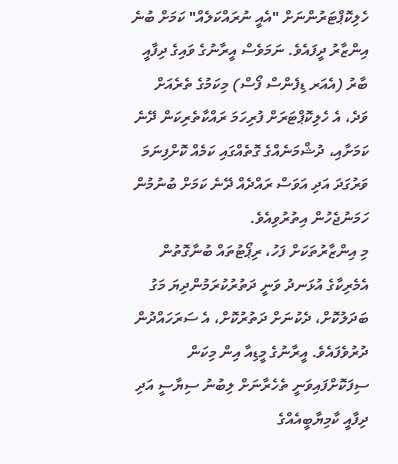ހެލިކޮޕްޓަރުންނަށް "އެއީ ނުރައްކަލެއް" ކަމަށް ބުނެ އިންޒާރު ދީފައެވެ. ނަމަވެސް އީރާނުގެ ވައިގެ ދިފާއީ ބާރު (އެއަރ ޑިފެންސް ފޯސް) މިކަމުގެ ތެރެއަށް ވަދެ، އެ ހެލިކޮޕްޓަރަށް ފުރިހަމަ ރައްކާތެރިކަން ދޭނެ ކަމަށާއި، ދުޝްމަނެއްގެ ގޮތެއްގައި ކަމެއް ކޮށްފިނަމަ ވަރުގަދަ އަދި އަވަސް ރައްދެއް ދޭނެ ކަމަށް ބުނުމުން ހަމަނުޖެހުން އިތުރުވިއެވެ.
މި އިންޒާރުތަކަށް ފަހު، ރިޕޯޓުތައް ބުނާގޮތުން އެމެރިކާގެ އުޅަނދު ވަނީ ދަތުރުކުރަމުންދިޔަ މަގު ބަދަލުކޮށް، ދެކުނަށް ދަތުރުކޮށް، އެ ސަރަހައްދުން ދުރުވެފައެވެ. އީރާނުގެ މީޑިއާ އިން މިކަން ސިފަކޮށްފައިވަނީ ތެހެރާނަށް ލިބުނު ސިޔާސީ އަދި ދިފާއީ ކާމިޔާބީއެއްގެ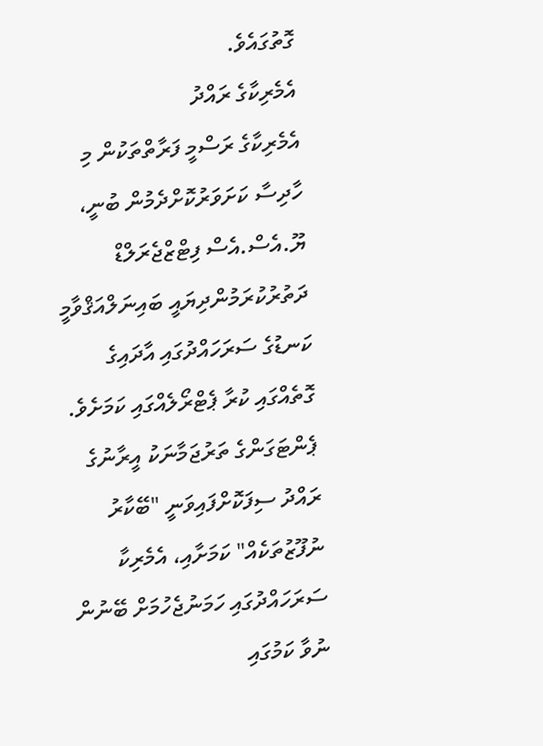ގޮތުގައެވެ.
އެމެރިކާގެ ރައްދު
އެމެރިކާގެ ރަސްމީ ފަރާތްތަކުން މި ހާދިސާ ކަށަވަރުކޮށްދެމުން ބުނީ، ޔޫ.އެސް.އެސް ފިޓްޒްޖެރަލްޑް ދަތުރުކުރަމުންދިޔައީ ބައިނަލްއަޤްވާމީ ކަނޑުގެ ސަރަހައްދުގައި އާދައިގެ ގޮތެއްގައި ކުރާ ޕެޓްރޯލެއްގައި ކަމަށެވެ. ޕެންޓަގަންގެ ތަރުޖަމާނަކު އީރާނުގެ ރައްދު ސިފަކޮށްފައިވަނީ "ބޭކާރު ނުފޫޒުތަކެއް" ކަމަށާއި، އެމެރިކާ ސަރަހައްދުގައި ހަމަނުޖެހުމަށް ބޭނުން ނުވާ ކަމުގައި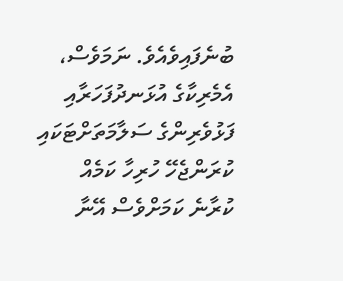ބުނެފައިވެއެވެ. ނަމަވެސް، އެމެރިކާގެ އުޅަނދުފަހަރާއި ފަޅުވެރިންގެ ސަލާމަތަށްޓަކައި ކުރަންޖެހޭ ހުރިހާ ކަމެއް ކުރާނެ ކަމަށްވެސް އޭނާ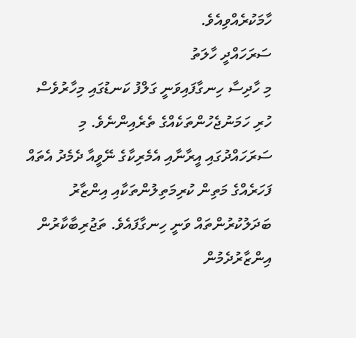ހާމަކުރެއްވިއެވެ.
ސަރަހައްދީ ހާލަތު
މި ހާދިސާ ހިނގާފައިވަނީ ގަލްފު ކަނޑުގައި މިހާރުވެސް ހުރި ހަމަނުޖެހުންތަކެއްގެ ތެރެއިންނެވެ. މި ސަރަހައްދުގައި އީރާނާއި އެމެރިކާގެ ނޭވީއާ ދެމެދު އެތައް ފަހަރެއްގެ މަތިން ކުރިމަތިލުންތަކާއި އިންޒާރު ބަދަލުކުރުންތައް ވަނީ ހިނގާފައެވެ. ތަޖުރިބާކާރުން އިންޒާރުދެމުން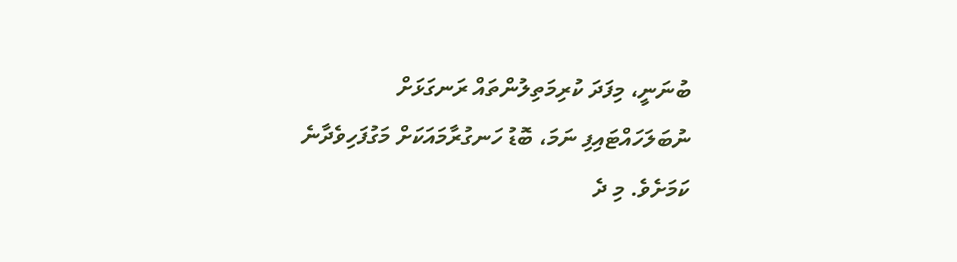ބުނަނީ، މިފަދަ ކުރިމަތިލުންތައް ރަނގަޅަށް ނުބަލަހައްޓައިފި ނަމަ، ބޮޑު ހަނގުރާމައަކަށް މަގުފަހިވެދާނެ ކަމަށެވެ. މި ދެ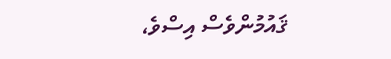ޤައުމުންވެސް އިސްވެ،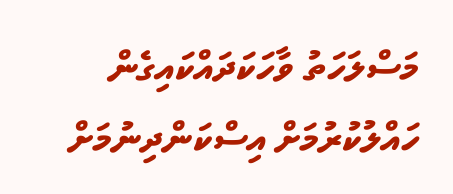މަސްލަހަތު ވާހަކަދައްކައިގެން ހައްލުކުރުމަށް އިސްކަންދިނުމަށް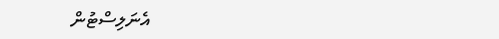އެނަލިސްޓުން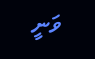ވަނީ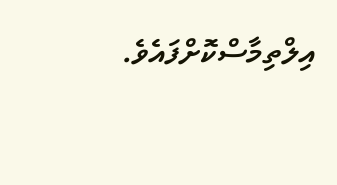އިލްތިމާސްކޮށްފައެވެ.